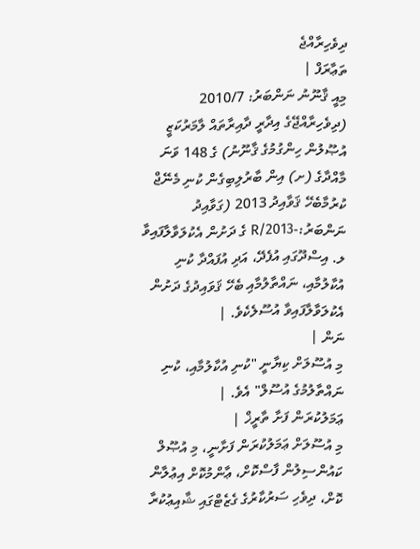ދިވެހިރާއްޖެ
ތަޢާރަފް |
މިއީ ޤާނޫނު ނަންބަރު: 2010/7 (ދިވެހިރާއްޖޭގެ އިދާރީ ދާއިރާތައް ލާމަރުކަޒީ އުޞޫލުން ހިންގުމުގެ ޤާނޫނު) ގެ 148 ވަނަ މާއްދާގެ (ށ) އިން ބާރުލިބިގެން ކުނި މެނޭޖް ކުރުމާބެހޭ ޤަވާއިދު 2013 (ގަވާއިދު ނަންބަރު:-R/2013 ގެ ދަށުން އެކުލަވާލާފައިވާ ލ. އިސްދޫގައި އުފެދޭ، އަދި އުފައްދާ ކުނި އުކާލުމާއި، ނައްތާލުމާއި ބެހޭ ޤަވައިދުގެ ދަށުން އެކުލަވާލާފައިވާ އުސޫލެކެވެ. |
ނަން |
މި އުސޫލަށް ކިޔާނީ "ކުނި އުކާލުމާއި، ކުނި ނައްތާލުމުގެ އުސޫލް" އެވެ. |
ޢަމަލުކުރަން ފަށާ ތާރީޚް |
މި އުސޫލަށް ޢަމަލުކުރަން ފަށާނީ، މި އުޞޫލް ކައުންސިލުން ފާސްކޮށް، ޢާންމުކޮށް އިޢުލާން ކޮށް، ދިވެހި ސަރުކާރުގެ ގެޒެޓްގައި ޝާއިޢުކުރާ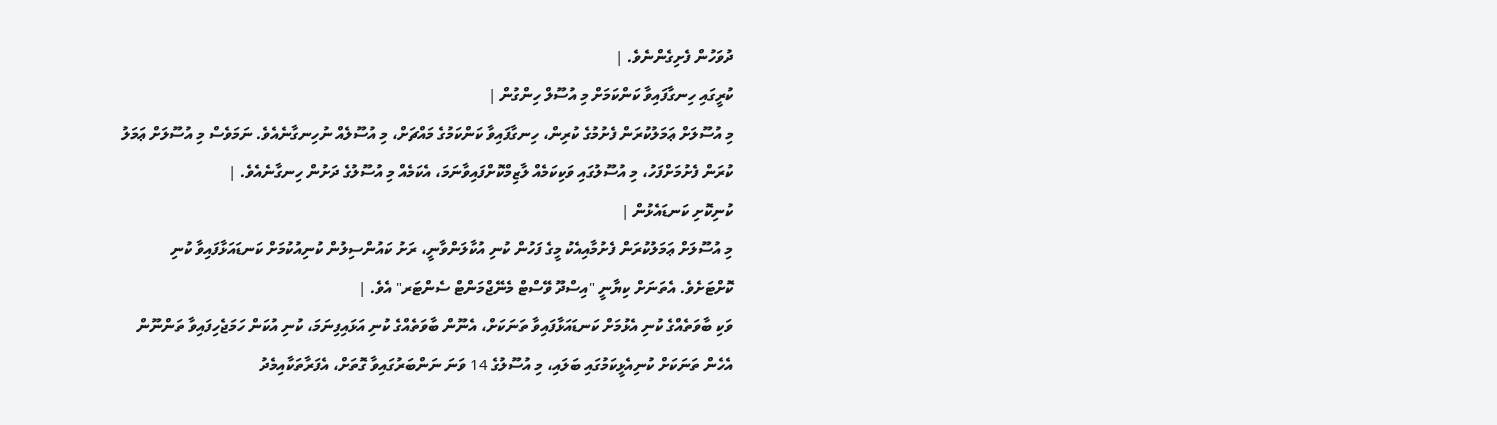ދުވަހުން ފެށިގެންނެވެ. |
ކުރީގައި ހިނގާފައިވާ ކަންކަމަށް މި އުސޫލް ހިންގުން |
މި އުސޫލަށް ޢަމަލުކުރަން ފެށުމުގެ ކުރިން، ހިނގާފައިވާ ކަންކަމުގެ މައްޗަށް، މި އުސޫލެއް ނުހިނގާނެއެވެ. ނަމަވެސް މި އުސޫލަށް ޢަމަލު ކުރަން ފެށުމަށްފަހު، މި އުސޫލުގައި ވަކިކަމެއް ލާޒިމްކޮށްފައިވާނަމަ، އެކަމެއް މި އުސޫލުގެ ދަށުން ހިނގާނެއެވެ. |
ކުނިކޮށި ކަނޑައެޅުން |
މި އުސޫލަށް ޢަމަލުކުރަން ފެށުމާއިއެކު މީގެ ފަހުން ކުނި އުކާލަންވާނީ، ރަށު ކައުންސިލުން ކުނިއުކުމަށް ކަނޑައަޅާފައިވާ ކުނި ކޮށްޓަށެވެ. އެތަނަށް ކިޔާނީ "އިސްދޫ ވޭސްޓް މެނޭޖްމަންޓް ސެންޓަރ" އެވެ. |
ވަކި ބާވަތެއްގެ ކުނި އެޅުމަށް ކަނޑައަޅާފައިވާ ތަނަކަށް، އެނޫން ބާވަތެއްގެ ކުނި އަޅައިފިނަމަ، ކުނި އުކަން ހަމަޖެހިފައިވާ ތަންނޫން އެހެން ތަނަކަށް ކުނިއެޅީކަމުގައި ބަލައި، މި އުސޫލުގެ 14 ވަނަ ނަންބަރުގައިވާ ގޮތަށް، އެފަރާތަކާއިމެދު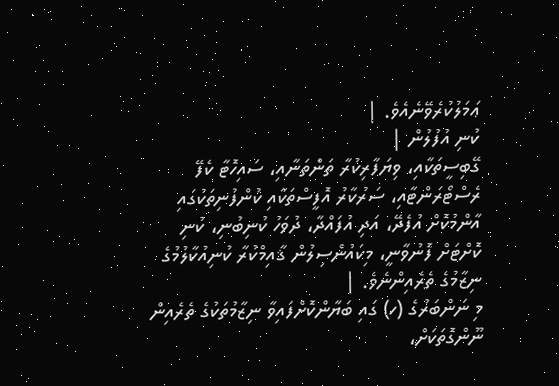ޢަމަލުކުރެވޭނެއެވެ. |
ކުނި އުފުލުން |
ގޭބިސީތަކާއި، ވިޔަފާރިކުރާ ތަންތަނާއި، ސައިހޮޓާ ކެފޭ ރެސްޓޯރަންޓާއި، ސަރުކާރު އޮފީސްތަކާއި ކުންފުނިތަކުގައި އާންމުކޮށް އުފެދޭ، އަދި އުފައްދާ، ދުވަހު ކުނިބުނި، ކުނި ކޮށްޓަށް ފޮނުވާނީ، މިކައުންސިލުން ޤާއިމްކުރާ ކުނިއުކާލުމުގެ ނިޒާމުގެ ތެރެއިންނެވެ. |
މި ނަންބަރުގެ (ހ) ގައި ބަޔާންކޮށްފައިވާ ނިޒާމުތަކުގެ ތެރެއިން ނޫންގޮތަކަށް،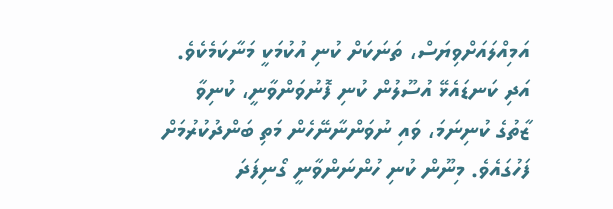އަމިއްލައަށްވިޔަސް، ތަނަކަށް ކުނި އުކުމަކީ މަނާކަމެކެވެ. އަދި ކަނޑައެޅޭ އުސޫލުން ކުނި ފޮނުވަންވާނީ، ކުނިވާ ޒާތުގެ ކުނިނަމަ، ވައި ނުވަންނާނޭހެން މަތި ބަންދުކުރުމަށް ފަހުގައެވެ. މިނޫން ކުނި ހުންނަންވާނީ ގޯނިފަދަ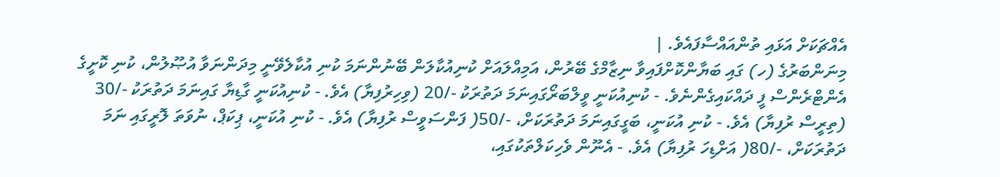އެއްޗަކަށް އަޅައި ތުންއައްސާފައެވެ. |
މިނަންބަރުގެ (ހ) ގައި ބަޔާންކޮށްފައިވާ ނިޒާމްގެ ބޭރުން، އަމިއްލައަށް ކުނިއުކާލަން ބޭނުންނަމަ ކުނި އުކާލެވޭނީ މިދަންނަވާ އުޞޫލުން، ކުނި ކޮށީގެ އެންޓްރެންސް ފީ ދައްކައިގެންނެވެ. - ކުނިއުކަނީ ވީލްބަރޯގައިނަމަ ދަތުރަކު -/20 (ވިހިރުފިޔާ) އެވެ. - ކުނިއުކަނީ ގާޑިޔާ ގައިނަމަ ދަތުރަކު -/30 (ތިރީސް ރުފިޔާ) އެވެ. - ކުނި އުކަނީ، ބަގީގައިނަމަ ދަތުރަކަށް، -/50( ފަންސަވީސް ރުފިޔާ) އެވެ. - ކުނި އުކަނީ، ޕިކަޕް، ނުވަތަ ލޮރީގައި ނަމަ ދަތުރަކަށް، -/80( އަށްޑިހަ ރުފިޔާ) އެވެ. - އެނޫން ވެހިކަލްތަކުގައި،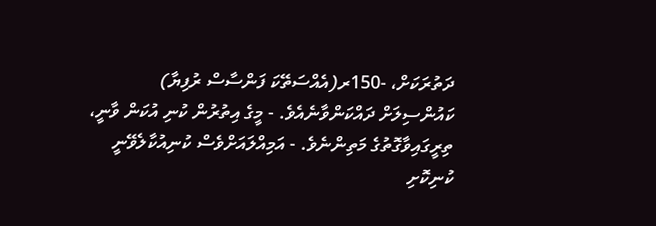ދަތުރަކަށް، -150ރ(އެއްސަތޭކަ ފަންސާސް ރުފިޔާ) ކައުންސިލަށް ދައްކަންވާނެއެވެ. - މީގެ އިތުރުން ކުނި އުކަން ވާނީ، ތިރީގައިވާގޮތުގެ މަތިންނެވެ. - އަމިއްލައަށްވެސް ކުނިއުކާލެވޭނީ ކުނިކޮށި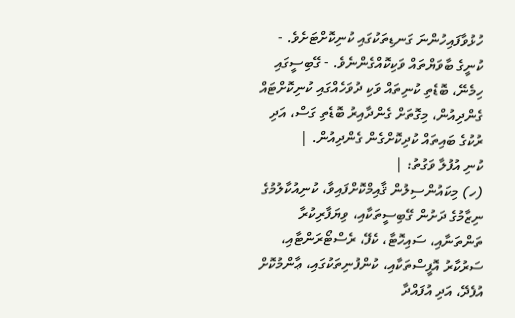ހުޅުވާފައިހުންނަ ގަނޑިތަކުގައި ކުނިކޮށްޓަށެވެ. - ކުނީގެ ބާވަޔްތައް ވަކިކޮއްގެންނެވެ. - ގޭބިސީގައި ހިމެނޭ، ބޮޑެތި ކުނިތައް ވަކި ދުވަހެއްގައި ކުނިކޮށްޓައް ގެންދިއުން، މިގޮތަށް ގެންދާއިރު ބޮޑެތި ގަސް، އަދި ރުކުގެ ބައިތައް ކުދިކޮށްގެން ގެންދިއުން. |
ކުނި އުފުލާ ވަގުތު: |
(ހ) މިކައުންސިލުން ޤާއިމްކޮށްފައިވާ، ކުނިއުކާލުމުގެ ނިޒާމުގެ ދަށުން ގޭބިސީތަކާއި، ވިޔަފާރިކުރާ ތަންތަނާއި، ސައިހޮޓާ، ކެފޭ، ރެސްޓޯރަންޓާއި، ސަރުކާރު އޮފީސްތަކާއި، ކުންފުނިތަކުގައި، ޢާންމުކޮށް އުފެދޭ، އަދި އުފައްދާ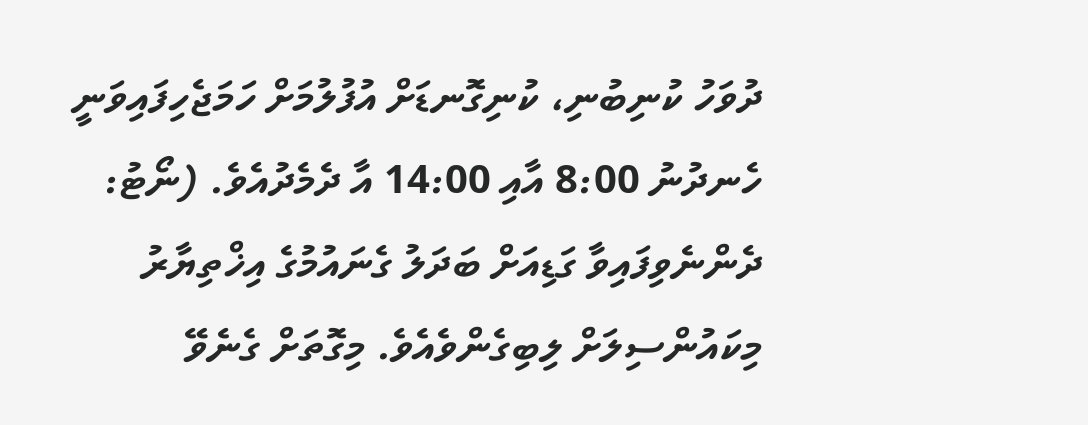ދުވަހު ކުނިބުނި، ކުނިގޮނޑަށް އުފުލުމަށް ހަމަޖެހިފައިވަނީ ހެނދުނު 8:00 އާއި 14:00 އާ ދެމެދުއެވެ. (ނޯޓު: ދެންނެވިފައިވާ ގަޑިއަށް ބަދަލު ގެނައުމުގެ އިޚްތިޔާރު މިކައުންސިލަށް ލިބިގެންވެއެވެ. މިގޮތަށް ގެނެވޭ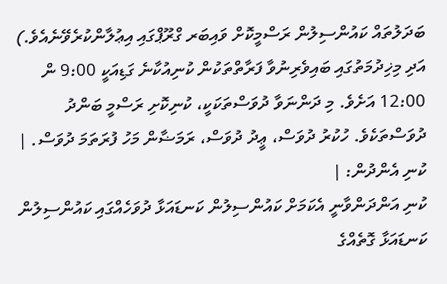ބަދަލުތައް ކައުންސިލުން ރަސްމީކޮށް ވައިބަރ ގްރޫޕްގައި އިޢުލާންކުރެވޭނެއެވެ.) އަދި މިޚިދުމަތުގައި ބައިވެރިނުވާ ފަރާތްތަކުން ކުނިއުކާނެ ގަޑިއަކީ 9:00 ން 12:00 އަށެވެ. މި ދަންނަވާ ދުވަސްތަކަކީ، ކުނިކޮށި ރަސްމީ ބަންދު ދުވަސްތަކެވެ. ހުކުރު ދުވަސް، ޢީދު ދުވަސް، ރަމަޟާން މަހު ފުރަތަމަ ދުވަސް. |
ކުނި އެންދުން: |
ކުނި އަންދަންވާނީ އެކަމަށް ކައުންސިލުން ކަނޑައަޅާ ދުވަހެއްގައި ކައުންސިލުން ކަނޑައަޅާ ގޮތެއްގެ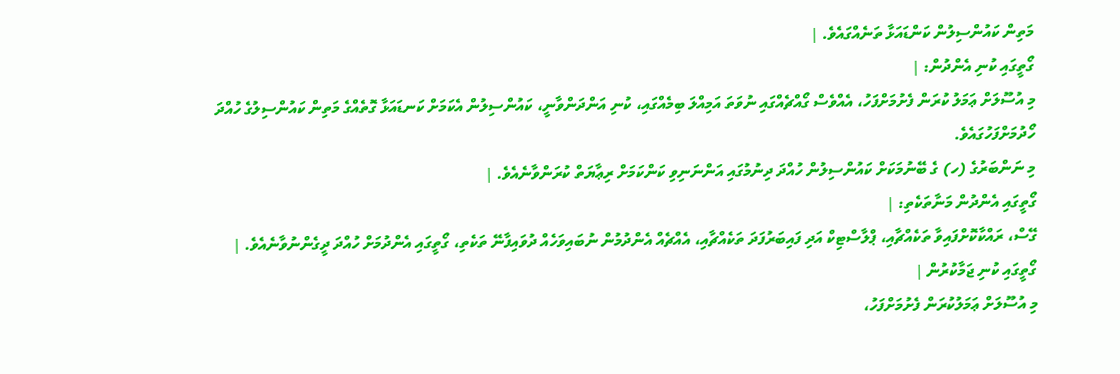މަތިން ކައުންސިލުން ކަންޑައަޅާ ތަނެއްގައެވެ. |
ގޯތީގައި ކުނި އެންދުން: |
މި އުސޫލަށް ޢަމަލު ކުރަން ފެށުމަށްފަހު، އެއްވެސް ގޯއްޗެއްގައި ނުވަތަ އަމިއްލަ ބިމެއްގައި، ކުނި އަންދަންވާނީ، ކައުންސިލުން އެކަމަށް ކަނޑައަޅާ ގޮތެއްގެ މަތިން ކައުންސިލުގެ ހުއްދަ ހޯދުމަށްފަހުގައެވެ.
މި ނަންބަރުގެ (ހ) ގެ ބޭނުމަކަށް ކައުންސިލުން ހުއްދަ ދިނުމުގައި އަންނަނިވި ކަންކަމަށް ރިޢާޔަތް ކުރަންވާނެއެވެ. |
ގޯތީގައި އެންދުން މަނާތަކެތި: |
ގޭސް، ރައްކާކޮށްފައިވާ ތަކެއްޗާއި، ޕްލާސްޓިކް އަދި ފައިބަރުފަދަ ތަކެއްޗާއި، އެއްޗެއް އެންދުމުން ނުބައިވަހެއް ދުވައިފާނޭ ތަކެތި، ގޯތީގައި އެންދުމަށް ހުއްދަ ދީގެންނުވާނެއެވެ. |
ގޯތީގައި ކުނި ޖަމާކުރުން |
މި އުސޫލަށް ޢަމަލުކުރަން ފެށުމަށްފަހު،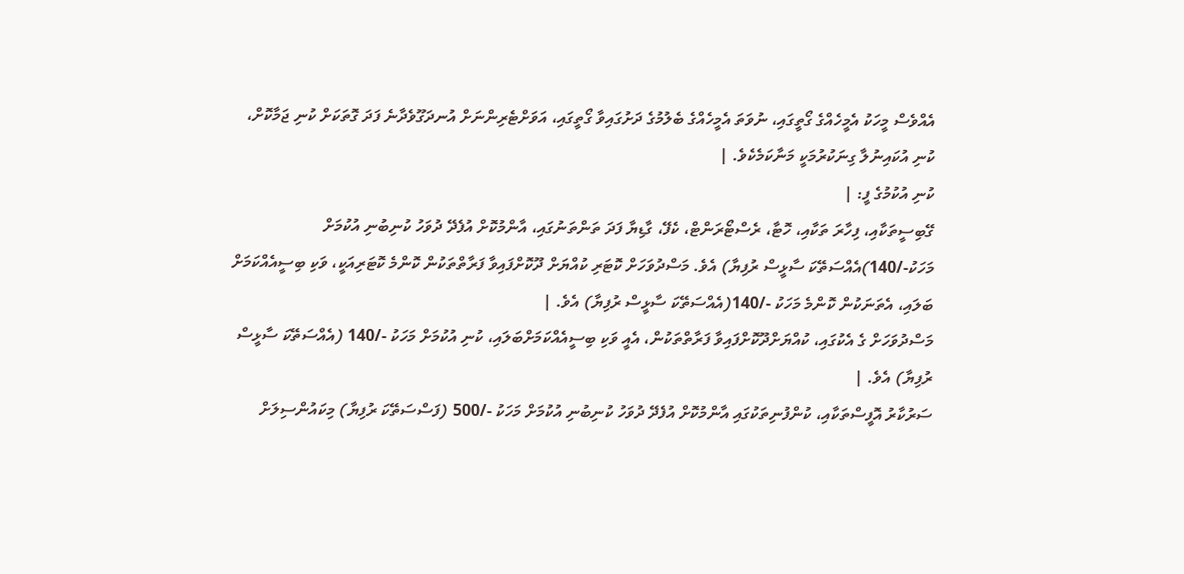އެއްވެސް މީހަކު އެމީހެއްގެ ގޯތީގައި، ނުވަތަ އެމީހެއްގެ ބެލުމުގެ ދަށުގައިވާ ގޯތީގައި، އަވަށްޓެރިންނަށް އުނދަގޫވެދާނެ ފަދަ ގޮތަކަށް ކުނި ޖަމާކޮށް، ކުނި އުކައިނުލާ ގިނަކުރުމަކީ މަނާކަމެކެވެ. |
ކުނި އުކުމުގެ ފީ: |
ގޭބިސީތަކާއި، ފިހާރަ ތަކާއި، ހޮޓާ، ރެސްޓޯރަންޓް، ކެފޭ، ގާޑިޔާ ފަދަ ތަންތަނުގައި، އާންމުކޮށް އުފެދޭ ދުވަހު ކުނިބުނި އުކުމަށް މަހަކު-/140)އެއްސަތޭކަ ސާޅީސް ރުފިޔާ) އެވެ. މަސްދުވަހަށް ކޮޓަރި ކުއްޔަށް ދޫކޮށްފައިވާ ފަރާތްތަކުން ކޮންމެ ކޮޓަރިއަކީ، ވަކި ބިސީއެއްކަމަށް ބަލައި، އެތަނަކުން ކޮންމެ މަހަކު -/140(އެއްސަތޭކަ ސާޅީސް ރުފިޔާ) އެވެ. |
މަސްދުވަހަށް ގެ އެކުގައި، ކުއްޔަށްދޫކޮށްފައިވާ ފަރާތްތަކުން، އެއީ ވަކި ބިސީއެއްކަމަށްބަލައި، ކުނި އުކުމަށް މަހަކު -/140 (އެއްސަތޭކަ ސާޅީސް ރުފިޔާ) އެވެ. |
ސަރުކާރު އޮފީސްތަކާއި، ކުންފުނިތަކުގައި އާންމުކޮށް އުފެދޭ ދުވަހު ކުނިބުނި އުކުމަށް މަހަކު -/500 (ފަސްސަތޭކަ ރުފިޔާ) މިކައުންސިލަށް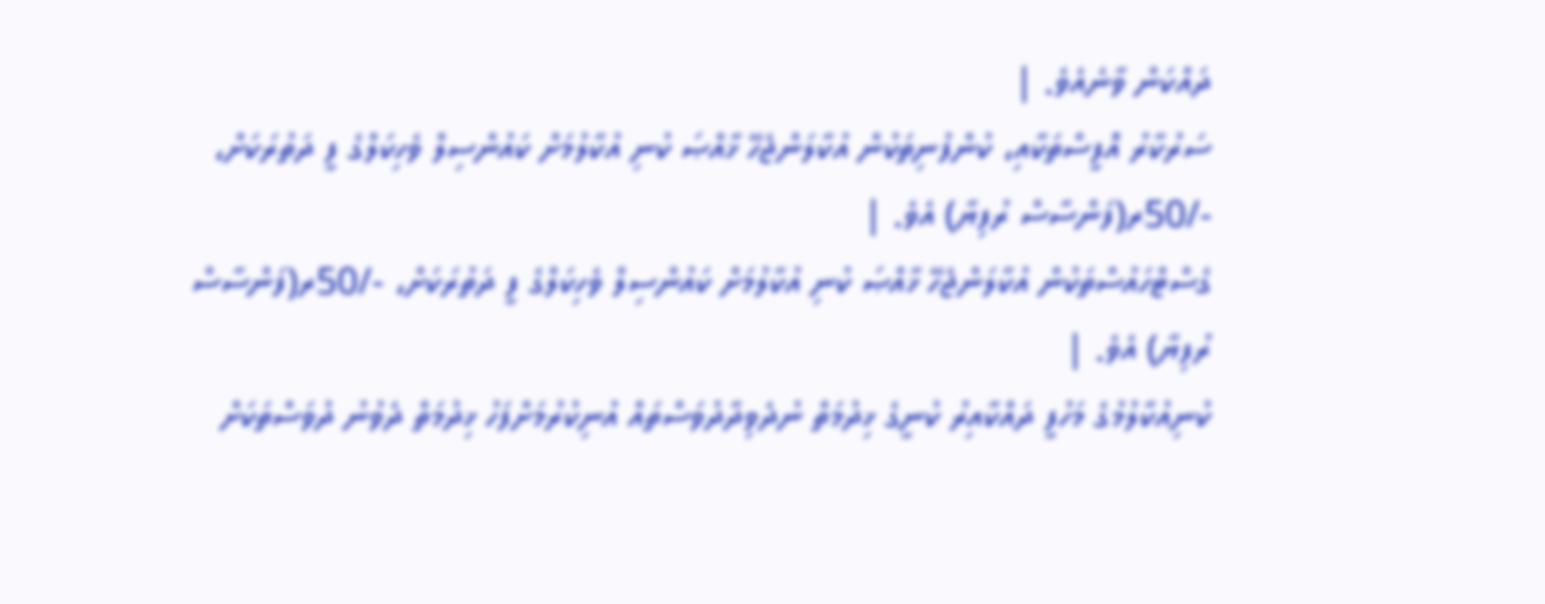ދައްކަން ވާނެއެވެ. |
ސަރުކާރު އޮފީސްތަކާއި، ކުންފުނިތަކުން އުކާލަންޖެހޭ ޚާއްޞަ ކުނި އުކާލުމަށް ކައުންސިލް ވެހިކަލްގެ ފީ ދަތުރަކަށް، -/50ރ(ފަންސާސް ރުފިޔާ) އެވެ. |
ގެސްޓްހައުސްތަކުން އުކާލަންޖެހޭ ޚާއްޞަ ކުނި އުކާލުމަށް ކައުންސިލް ވެހިކަލްގެ ފީ ދަތުރަކަށް، -/50ރ(ފަންސާސް ރުފިޔާ) އެވެ. |
ކުނިއުކާލުމުގެ މަހުފީ ދައްކާއިރު ކުނީގެ ޚިދުމަތް ނުދެވިދާދުވަސްތައް އުނިކުރުމަށްފަހު ޚިދުމަތް ދެވުނު ދުވަސްތަކަށް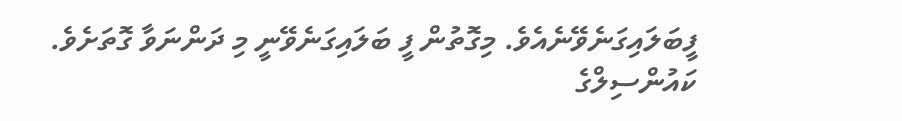ފީބަލައިގަނެވޭނެއެވެ. މިގޮތުން ފީ ބަލައިގަނެވޭނީ މި ދަންނަވާ ގޮތަށެވެ.
ކައުންސިލްގެ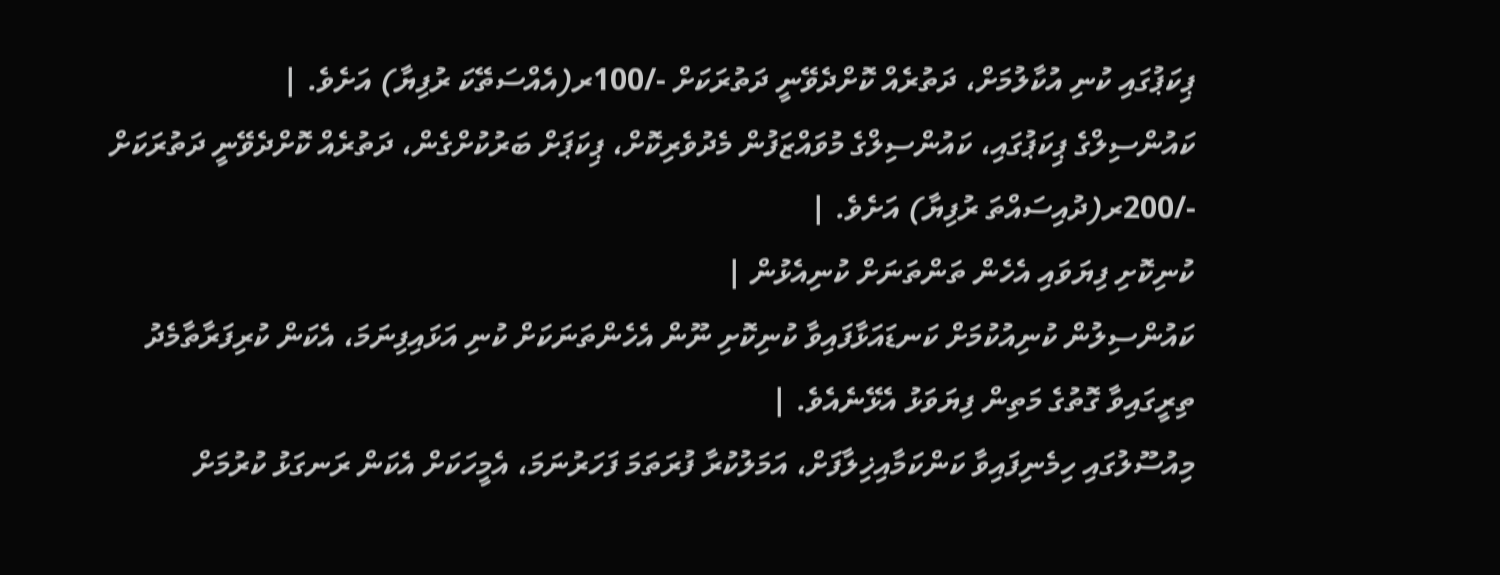ޕިކަޕުގައި ކުނި އުކާލުމަށް، ދަތުރެއް ކޮށްދެވޭނީ ދަތުރަކަށް -/100ރ(އެއްސަތޭކަ ރުފިޔާ) އަށެވެ. |
ކައުންސިލްގެ ޕިކަޕުގައި، ކައުންސިލްގެ މުވައްޒަފުން މެދުވެރިކޮށް، ޕިކަޕަށް ބަރުކުށްގެން، ދަތުރެއް ކޮށްދެވޭނީ ދަތުރަކަށް -/200ރ(ދުއިސައްތަ ރުފިޔާ) އަށެވެ. |
ކުނިކޮށި ފިޔަވައި އެހެން ތަންތަނަށް ކުނިއެޅުން |
ކައުންސިލުން ކުނިއުކުމަށް ކަނޑައަޅާފައިވާ ކުނިކޮށި ނޫން އެހެންތަނަކަށް ކުނި އަޅައިފިނަމަ، އެކަން ކުރިފަރާތާމެދު ތިރީގައިވާ ގޮތުގެ މަތިން ފިޔަވަޅު އެޅޭނެއެވެ. |
މިއުސޫލުގައި ހިމެނިފައިވާ ކަންކަމާއިޚިލާފަށް، އަމަލުކުރާ ފުރަތަމަ ފަހަރުނަމަ، އެމީހަކަށް އެކަން ރަނގަޅު ކުރުމަށް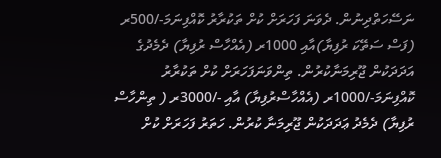ނަސޭހަތްދިނުން. ދެވަނަ ފަހަރަށް ކުށް ތަކުރާރު ކޮއްފިނަމަ-/500ރ (ފަސް ސަތޭކަ ރުފިޔާ)އާއި 1000ރ (އެއްހާސް ރުފިޔާ) ދެމެދުގެ އަދަދަކުން ޖޫރިމަނާކުރުން. ތިންވަނަފަހަރަށް ކުށް ތަކުރާރު ކޮއްފިނަމަ-/1000ރ (އެއްހާސްރުފިޔާ) އާއި -/3000ރ ( ތިންހާސް ރުފިޔާ) ދެމެދު ޢަދަދަކުން ޖޫރިމަނާ ކުރުން. ހަތަރު ފަހަރަށް ކުށް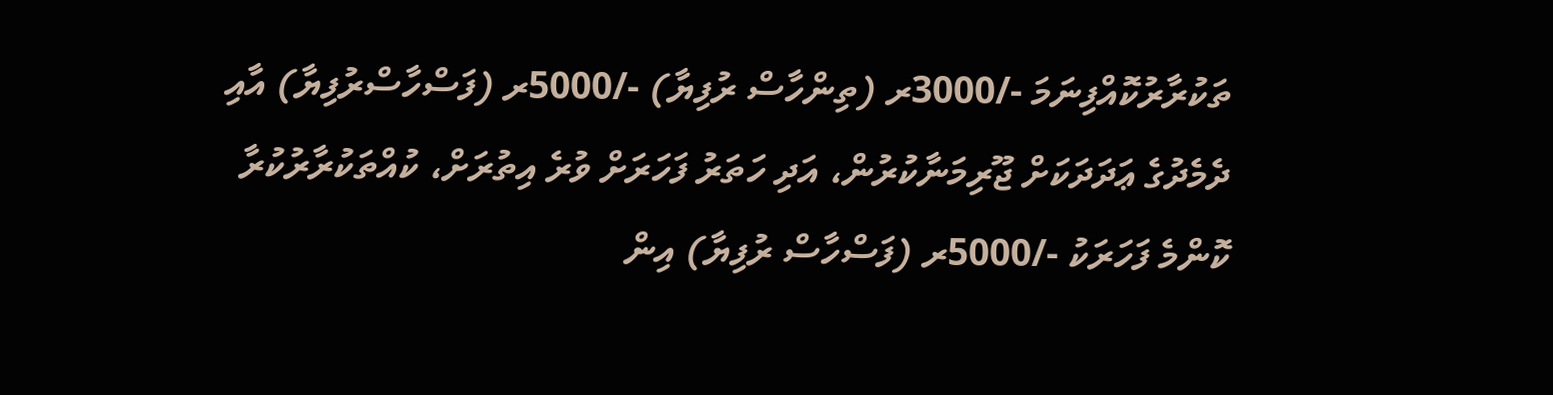ތަކުރާރުކޮއްފިނަމަ -/3000ރ (ތިންހާސް ރުފިޔާ) -/5000ރ (ފަސްހާސްރުފިޔާ) އާއި ދެމެދުގެ ޢަދަދަކަށް ޖޫރިމަނާކުރުން، އަދި ހަތަރު ފަހަރަށް ވުރެ އިތުރަށް، ކުއްތަކުރާރުކުރާ ކޮންމެ ފަހަރަކު -/5000ރ (ފަސްހާސް ރުފިޔާ) އިން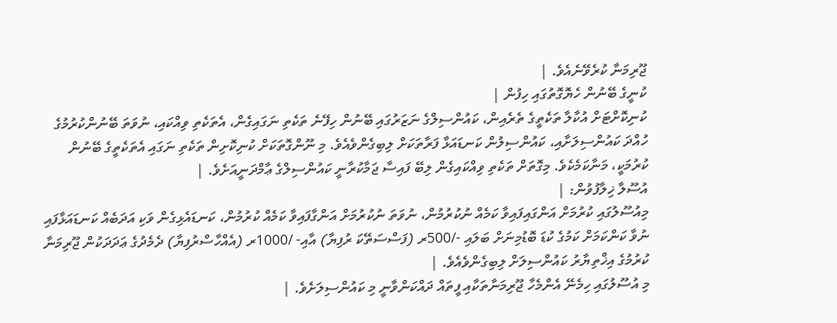ޖޫރިމަނާ ކުރެވޭނެއެވެ. |
ކުނީގެ ބޭނުން ހެޔޮގޮތުގައި ހިފުން |
ކުނިކޮށްޓަށް އުކާލާ ތަކެތީގެ ތެރެއިން، ކައުންސިލްގެ ނަޒަރުގައި ބޭނުން ހިފޭނެ ތަކެތި ނަގައިގެން، އެތަކެތި ވިއްކައި، ނުވަތަ ބޭނުންކުރުމުގެ ހުއްދަ ކައުންސިލަށާއި، ކައުންސިލުން ކަނޑައަޅާ ފަރާތަކަށް ލިބިގެންވެއެވެ. މި ނޫންގޮތަކަށް ކުނިކޮށިން ތަކެތި ނަގައި އެތަކެތީގެ ބޭނުން ކުރުމަކީ، މަނާކަމެކެވެ. މިގޮތަށް ތަކެތި ވިއްކައިގެން ލިބޭ ފައިސާ ޖަމާކުރާނީ ކައުންސިލްގެ ޢާމްދަނީއަށެވެ. |
އުސޫލާ ޚިލާފުވުން: |
މިއުސޫލުގައި ކުރުމަށް އަންގައިފައިވާ ކަމެއް ނުކުރުމުން، ނުވަތަ ނުކުރުމަށް އަންގާފައިވާ ކަމެއް ކުރުމުން، ކަނޑައެޅިގެން ވަކި އަދަބެއް ކަނޑައަޅާފައި ނުވާ ކަންކަމަށް ކަމުގެ ކުޑަ ބޮޑުމިނަށް ބަލައި -/500ރ (ފަސްސަތޭކަ ރުފިޔާ) އާއި- /1000ރ (އެއްހާސްރުފިޔާ) ދެމެދުގެ ޢަދަދަކުން ޖޫރިމަނާ ކުރުމުގެ އިޚްތިޔާރު ކައުންސިލަށް ލިބިގެންވެއެވެ. |
މި އުސޫލުގައި ހިމެނޭ އެންމެހާ ޖޫރިމަނާތަކާއި ފީތައް ދައްކަންވާނީ މި ކައުންސިލަށެވެ. |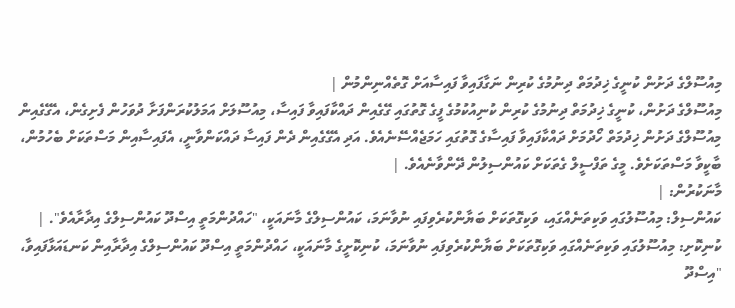މިއުސޫލްގެ ދަށުން ކުނީގެ ޚިދުމަތް ދިނުމުގެ ކުރިން ނަގާފައިވާ ފައިސާއަށް ގޮތެއްނިންމުން |
މިއުސޫލްގެ ދަށުން، ކުނީގެ ޚިދުމަތް ދިނުމުގެ ކުރިން ކުނިއުކުމުގެ ފީގެ ގޮތުގައި ގޭގެއިން ދައްކާފައިވާ ފައިސާ، މިއުސޫލަށް އަމަލުކުރަންފަށާ ދުވަހުން ފެށިގެން، އެގޭގެއިން މިއުސޫލްގެ ދަށުން ޚިދުމަތް ހޯދުމަށް ދައްކާފައިވާ ފައިސާގެ ގޮތުގައި ހަމަޖެއްސޭނެއެވެ. އަދި އެގޭގެއިން ދެން ފައިސާ ދައްކަންވާނީ، އެފައިސާއިން މަސްތަކަށް ބެހުމުން، ބާކީވާ މަސްތަކަށެވެ. މީގެ ތަފްސީލް ގެތަކަށް ކައުންސިލުން ދޭންވާނެއެވެ. |
މާނަކުރުން: |
ކައުންސިލް: މިއުސޫލުގައި ވަކިތަނެއްގައި، ވަކިގޮތަކަށް ބަޔާންކުރެވިފައި ނުވާނަމަ، ކައުންސިލްގެ މާނައަކީ، "ހައްދުންމަތީ އިސްދޫ ކައުންސިލްގެ އިދާރާއެވެ". |
ކުނިކޮށި: މިއުސޫލުގައި ވަކިތަނެއްގައި ވަކިގޮތަކަށް ބަޔާންކުރެވިފައި ނުވާނަމަ، ކުނިކޮށީގެ މާނައަކީ، ހައްދުންމަތީ އިސްދޫ ކައުންސިލްގެ އިދާރާއިން ކަނޑައަޅާފައިވާ، "އިސްދޫ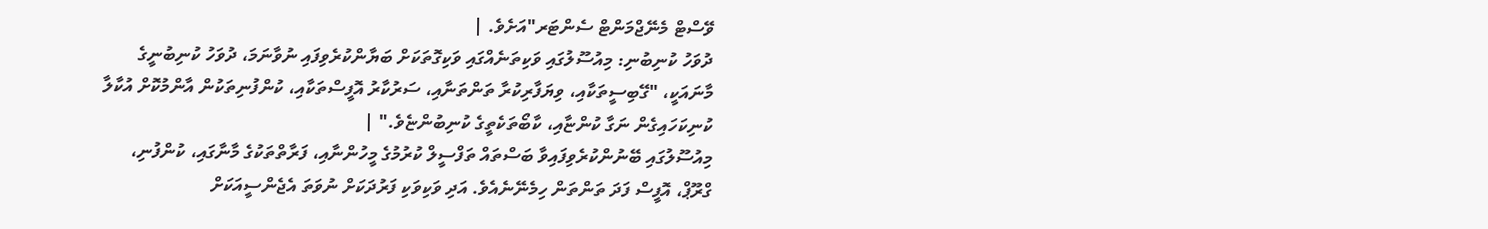ވޭސްޓް މެނޭޖްމަންޓް ސެންޓަރ"އަށެވެ. |
ދުވަހު ކުނިބުނި: މިއުސޫލުގައި ވަކިތަނެއްގައި ވަކިގޮތަކަށް ބަޔާންކުރެވިފައި ނުވާނަމަ، ދުވަހު ކުނިބުނީގެ މާނައަކީ، "ގޭބިސީތަކާއި، ވިޔަފާރިކުރާ ތަންތަނާއި، ސަރުކާރު އޮފީސްތަކާއި، ކުންފުނިތަކުން އާންމުކޮށް އުކާލާ ކުނިކަހައިގެން ނަގާ ކުންޏާއި، ކާބޯތަކެތީގެ ކުނިބުންޏެވެ." |
މިއުސޫލުގައި ބޭނުންކުރެވިފައިވާ ބަސްތައް ތަފްސީލް ކުރުމުގެ މީހުންނާއި، ފަރާތްތަކުގެ މާނާގައި، ކުންފުނި، ގްރޫޕް، އޮފީސް ފަދަ ތަންތަން ހިމެނޭނެއެވެ. އަދި ވަކިވަކި ފަރުދަކަށް ނުވަތަ އެޖެންސީއަކަށް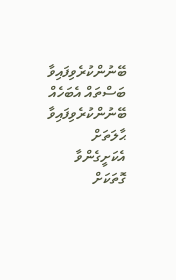ބޭނުންކުރެވިފައިވާ ބަސްތައް އެބަހެއް ބޭނުންކުރެވިފައިވާ ޙާލަތަށް އެކަށީގެންވާ ގޮތަކަށް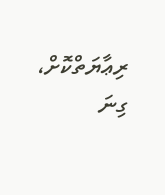ރިޢާޔަތްކޮށް، ގިނަ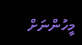މީހުންނަށް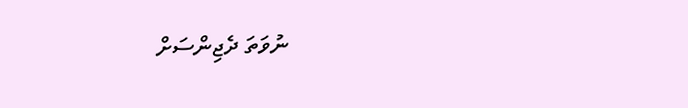ނުވަތަ ދެޖިންސަށް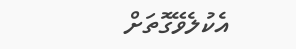އެކުލެވޭގޮތަށް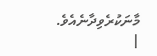މާނަކުރެވިދާނެއެވެ. |